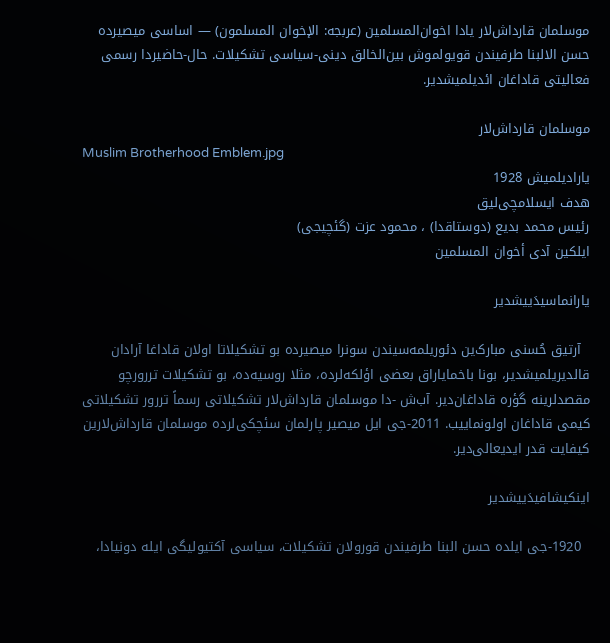موسلمان قارداش‌لار یادا اخوان‌المسلمین (عربجه: الإخوان المسلمون) — اساسی میصیرده حسن الالبنا طرفیندن قویولموش بین‌الخالق دینی-سیاسی تشکیلات. حال-حاضیردا رسمی فعالیتی قاداغان ائدیلمیشدیر.

موسلمان قارداش‌لار
Muslim Brotherhood Emblem.jpg
یارادیلمیش 1928
هدف ایسلامچی‌لیق
رئیس محمد بدیع (دوستاقدا) ، محمود عزت (گئچیجی)
ایلکین آدی أخوان المسلمین

یارانماسیدَییشدیر

  آرتیق حُسنی مبارک‌ین دئوریلمه‌سیندن سونرا میصیرده بو تشکیلاتا اولان قاداغا آرادان قالدیریلمیشدیر، بونا باخمایاراق بعضی اؤلکه‌لرده، مثلا روسیه‌ده، بو تشکیلات تررورچو مقصدلرینه گؤره قاداغان‌دیر. آب‌ش -دا موسلمان قارداش‌لار تشکیلاتی رسماً تررور تشکیلاتی کیمی قاداغان اولونماییب. 2011-جی ایل میصیر پارلمان سئچکی‌لرده موسلمان قارداش‌لارین کیفایت قدر ایدیعالی‌دیر.

اینکیشافیدَییشدیر

  1920-جی ایلده حسن البنا طرفیندن قورولان تشکیلات، سیاسی آکتیولیگی ایله دونیادا،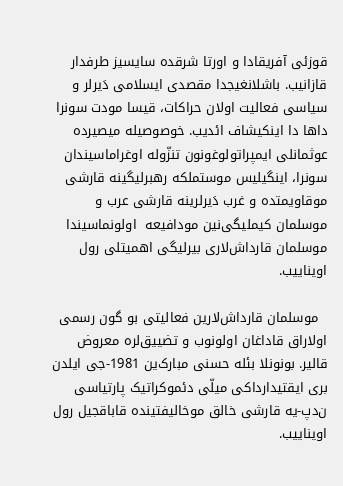قوزئی آفریقادا و اورتا شرقده سایسیز طرفدار قازانیب. باشلانغیجدا مقصدی ایسلامی دَیرلر و سیاسی فعالیت اولان حراکات، قیسا مودت سونرا داها دا اینکیشاف ائدیب. خوصوصیله میصیرده عوثمانلی ایمپراتولوغونون تنزّوله اوغراماسیندان سونرا، اینگیلیس موستملکه رهبرلیگینه قارشی موقاویمتده و غرب دَیرلرینه قارشی عرب و موسلمان کیملیگی‌نین مودافیعه  اولونماسیندا موسلمان قارداش‌لاری بیرلیگی اهمیتلی رول اویناییب.

  موسلمان قارداش‌لارین فعالیتی بو گون رسمی اولاراق قاداغان اولونوب و تضییق‌لره معروض قالیر. بونونلا بئله حسنی مبارک‌ین 1981-جی ایلدن بری ایقتیدارداکی میلّی دئموکراتیک پارتیاسی ن‌دپ-یه قارشی خالق موخالیفتینده قاباقجیل رول اویناییب.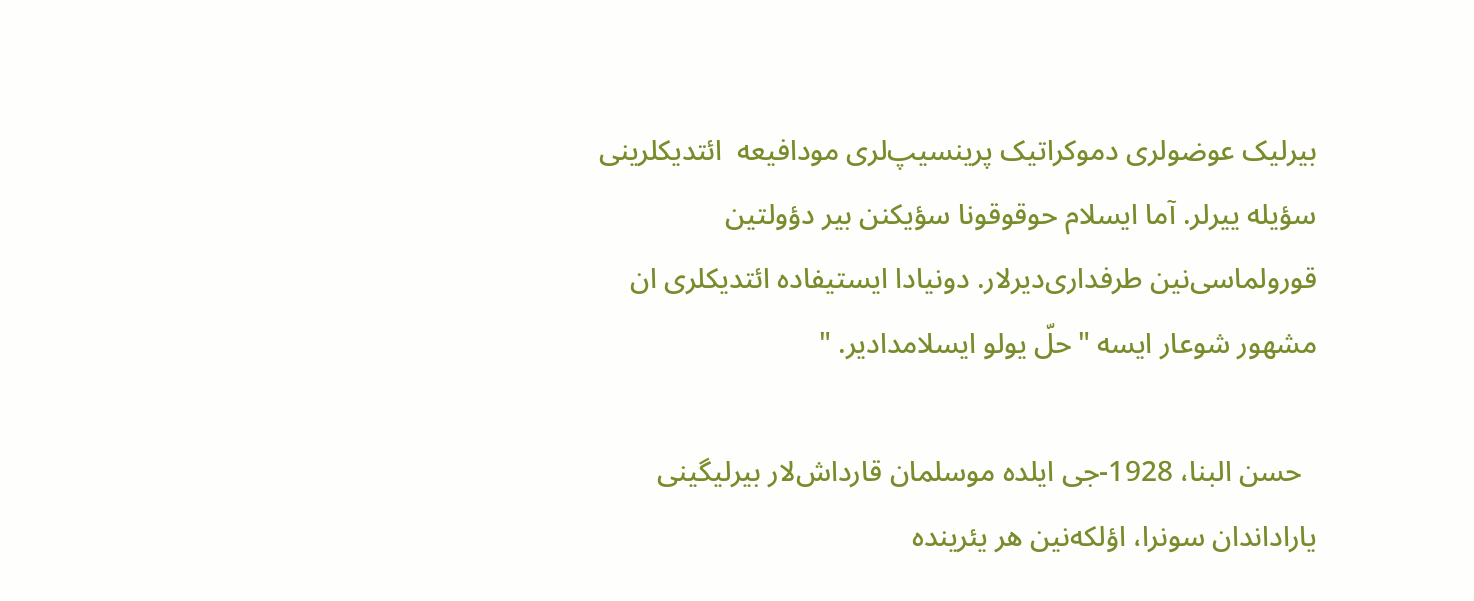بیرلیک عوضولری دموکراتیک پرینسیپ‌لری مودافیعه  ائتدیکلرینی سؤیله ییرلر. آما ایسلام حوقوقونا سؤیکنن بیر دؤولتین قورولماسی‌نین طرفداری‌دیرلار. دونیادا ایستیفاده ائتدیکلری ان مشهور شوعار ایسه "حلّ یولو ایسلامدادیر. "

  حسن البنا، 1928-جی ایلده موسلمان قارداش‌لار بیرلیگینی یاراداندان سونرا، اؤلکه‌نین هر یئرینده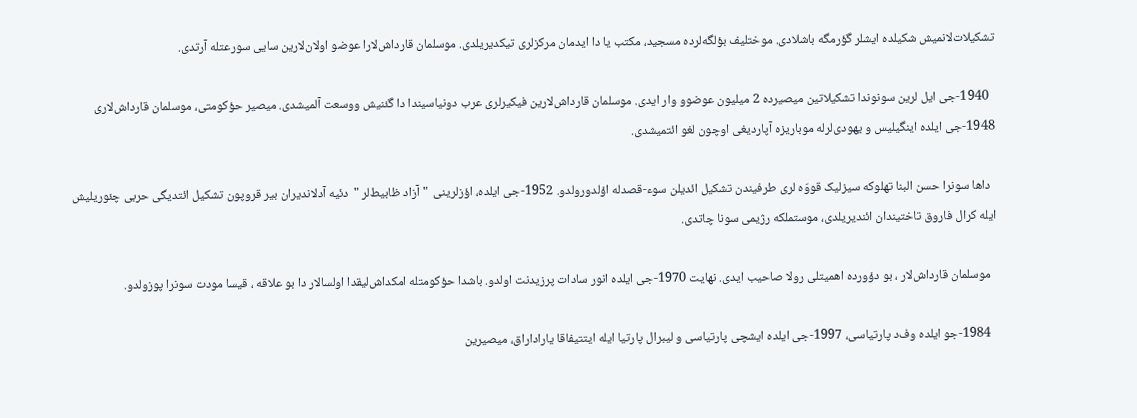تشکیلات‌لانمیش شکیلده ایشلر گؤرمگه باشلادی. موختلیف بؤلگه‌لرده مسجید، مکتب یا دا ایدمان مرکزلری تیکدیریلدی. موسلمان قارداش‌لارا عوضو اولان‌لارین سایی سورعتله آرتدی.

  1940-جی ایل لرین سونوندا تشکیلاتین میصیرده 2 میلیون عوضوو وار ایدی. موسلمان قارداش‌لارین فیکیرلری عرب دونیاسیندا دا گئنیش ووسعت آلمیشدی. میصیر حؤکومتی، موسلمان قارداش‌لاری 1948-جی ایلده اینگیلیس و یهودی‌لرله موباریزه آپاردیغی اوچون لغو ائتمیشدی.

  داها سونرا حسن البنا تهلوکه سیزلیک قووّه لری طرفیندن تشکیل ائدیلن سوء-قصدله اؤلدورولدو. 1952-جی ایلده، اؤزلرینی  " آزاد ظابیط‌لر "  دئیه آدلاندیران بیر قروپون تشکیل ائتدیگی حربی چئوریلیش ایله کرال فاروق تاختیندان ائندیریلدی، موستملکه رژیمی سونا چاتدی.

  موسلمان قارداش‌لار ، بو دؤورده اهمیتلی رولا صاحیب ایدی. نهایت 1970-جی ایلده انور سادات پرزیدنت اولدو. باشدا حؤکومتله امکداش‌لیقدا اولسالار دا بو علاقه ، قیسا مودت سونرا پوزولدو.

  1984-جو ایلده وف‌د پارتیاسی، 1997-جی ایلده ایشچی پارتیاسی و لیبرال پارتیا ایله ایتتیفاقا یاراداراق، میصیرین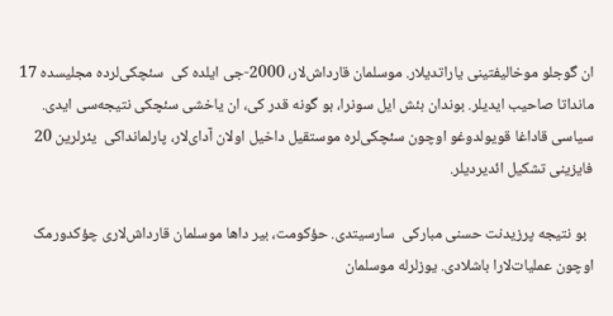ان گوجلو موخالیفتینی یاراتدیلار. موسلمان قارداش‌لار، 2000-جی ایلده کی  سئچکی‌لرده مجلیسده 17 مانداتا صاحیب ایدیلر. بوندان بئش ایل سونرا، بو گونه قدر کی، ان یاخشی سئچکی نتیجه‌سی ایدی. سیاسی قاداغا قویولدوغو اوچون سئچکی‌لره موستقیل داخیل اولان آدای‌لار، پارلمانداکی  یئرلرین 20 فایزینی تشکیل ائدیردیلر.

  بو نتیجه پرزیدنت حسنی مبارکی  سارسیتدی. حؤکومت، بیر داها موسلمان قارداش‌لاری چؤکدورمک اوچون عملیات‌لارا باشلادی. یوزلرله موسلمان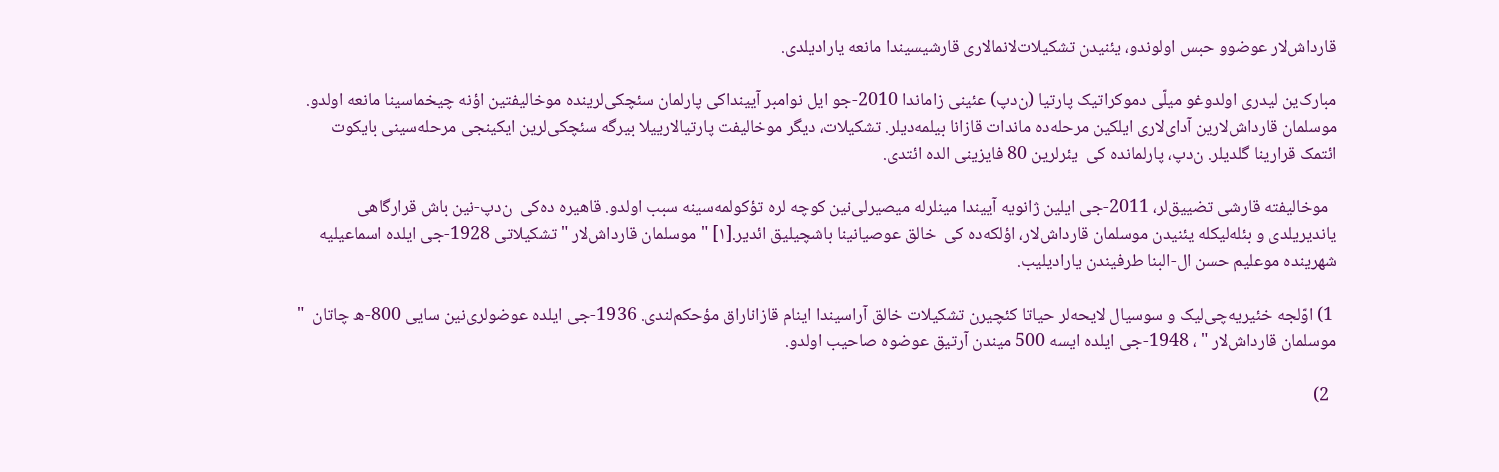قارداش‌لار عوضوو حبس اولوندو، یئنیدن تشکیلات‌لانمالاری قارشیسیندا مانعه یارادیلدی.

مبارک‌ین لیدری اولدوغو میلّی دموکراتیک پارتیا (ن‌دپ) عئینی زاماندا 2010-جو ایل نوامبر آیینداکی پارلمان سئچکی‌لرینده موخالیفتین اؤنه چیخماسینا مانعه اولدو. موسلمان قارداش‌لارین آدای‌لاری ایلکین مرحله‌ده ماندات قازانا بیلمه‌دیلر. تشکیلات، دیگر موخالیفت پارتیالارییلا بیرگه سئچکی‌لرین ایکینجی مرحله‌سینی بایکوت ائتمک قرارینا گلدیلر. ن‌دپ، پارلمانده کی  یئرلرین 80 فایزینی الده ائتدی.

  موخالیفته قارشی تضییق‌لر، 2011-جی ایلین ژانویه آییندا مینلرله میصیرلی‌نین کوچه لره تؤکولمه‌سینه سبب اولدو. قاهیره ده‌کی  ن‌دپ-نین باش قرارگاهی یاندیریلدی و بئله‌لیکله یئنیدن موسلمان قارداش‌لار، اؤلکه‌ده کی  خالق عوصیانینا باشچیلیق ائدیر.[۱] " موسلمان قارداش‌لار "تشکیلاتی 1928-جی ایلده اسماعیلیه شهرینده موعلیم حسن ال-البنا طرفیندن یارادیلیب.

 1) اوّلجه خئیریه‌چی‌لیک و سوسیال لایحه‌لر حیاتا کئچیرن تشکیلات خالق آراسیندا اینام قازاناراق مؤحکم‌لندی. 1936-جی ایلده عوضولری‌نین سایی 800-ه چاتان  " موسلمان قارداش‌لار " ، 1948-جی ایلده ایسه 500 میندن آرتیق عوضوه صاحیب اولدو.

  2)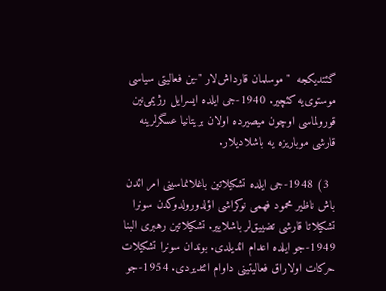گئتدیکجه  " موسلمان قارداش‌لار "-ین فعالیتی سیاسی موستوی‌یه کئچیر. 1940-جی ایلده ایسرایل رژیمی‌نین قورولماسی اوچون میصیرده اولان بریتانیا عسگرلرینه قارشی موباریزه یه باشلادیلار.

  3) 1948-جی ایلده تشکیلاتین باغلانماسینی امر ائدن باش ناظیر محمود فهمی نوکراشی اؤلدورولدوکدن سونرا تشکیلاتا قارشی تضییق‌لر باشلاییر. تشکیلاتین رهبری البنا 1949-جو ایلده اعدام ائدیلدی. بوندان سونرا تشکیلات حرکات اولاراق فعالیتینی داوام ائتدیردی. 1954-جو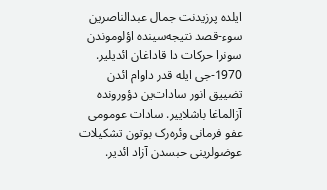ایلده پرزیدنت جمال عبدالناصرین سوء-قصد نتیجه‌سینده اؤلوموندن سونرا حرکات دا قاداغان ائدیلیر. 1970-جی ایله قدر داوام ائدن تضییق انور سادات‌ین دؤورونده آزالماغا باشلاییر. سادات عومومی عفو فرمانی وئره‌رک بوتون تشکیلات عوضولرینی حبسدن آزاد ائدیر.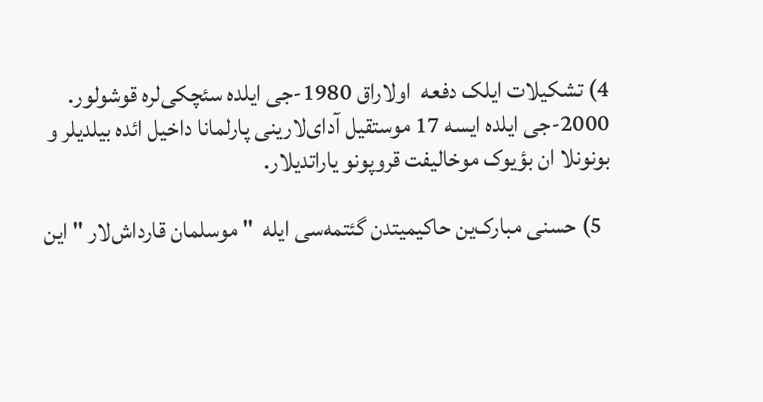4) تشکیلات ایلک دفعه  اولاراق 1980-جی ایلده سئچکی‌لره قوشولور. 2000-جی ایلده ایسه 17 موستقیل آدای‌لارینی پارلمانا داخیل ائده بیلدیلر و بونونلا ان بؤیوک موخالیفت قروپونو یاراتدیلار.

  5) حسنی مبارک‌ین حاکیمیتدن گئتمه‌سی ایله  " موسلمان قارداش‌لار " این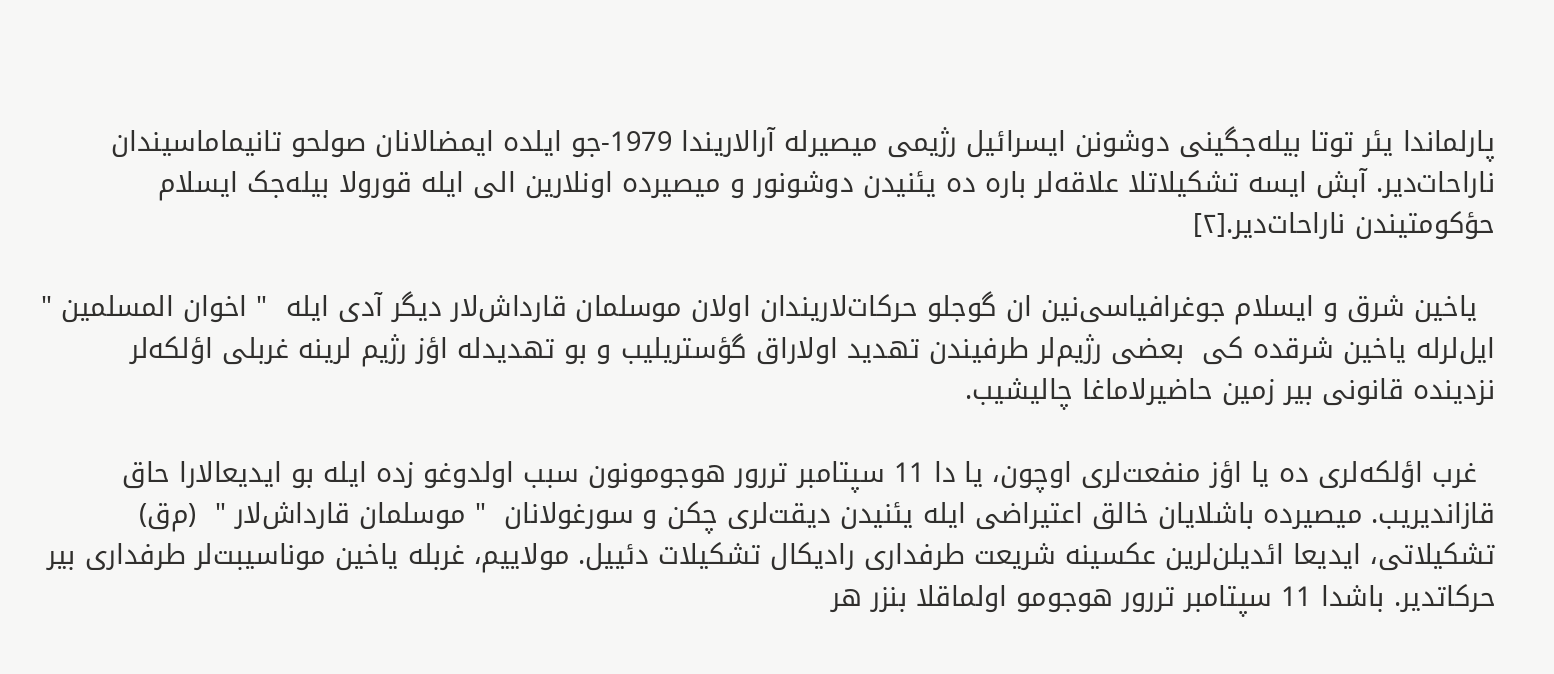پارلماندا یئر توتا بیله‌جگینی دوشونن ایسرائیل رژیمی میصیرله آرالاریندا 1979-جو ایلده ایمضالانان صولحو تانیماماسیندان ناراحات‌دیر. آبش ایسه تشکیلاتلا علاقه‌لر باره ده یئنیدن دوشونور و میصیرده اونلارین الی ایله قورولا بیله‌جک ایسلام حؤکومتیندن ناراحات‌دیر.[۲]

  یاخین شرق و ایسلام جوغرافیاسی‌نین ان گوجلو حرکات‌لاریندان اولان موسلمان قارداش‌لار دیگر آدی ایله  " اخوان المسلمین "  ایل‌لرله یاخین شرقده کی  بعضی رژیم‌لر طرفیندن تهدید اولاراق گؤستریلیب و بو تهدیدله اؤز رژیم لرینه غربلی اؤلکه‌لر نزدینده قانونی بیر زمین حاضیرلاماغا چالیشیب.

  غرب اؤلکه‌لری ده یا اؤز منفعت‌لری اوچون، یا دا 11 سپتامبر تررور هوجومونون سبب اولدوغو زده ایله بو ایدیعالارا حاق قازاندیریب. میصیرده باشلایان خالق اعتیراضی ایله یئنیدن دیقت‌لری چکن و سورغولانان  " موسلمان قارداش‌لار "  (م‌ق) تشکیلاتی، ایدیعا ائدیلن‌لرین عکسینه شریعت طرفداری رادیکال تشکیلات دئییل. مولاییم، غربله یاخین موناسیبت‌لر طرفداری بیر حرکاتدیر. باشدا 11 سپتامبر تررور هوجومو اولماقلا بنزر هر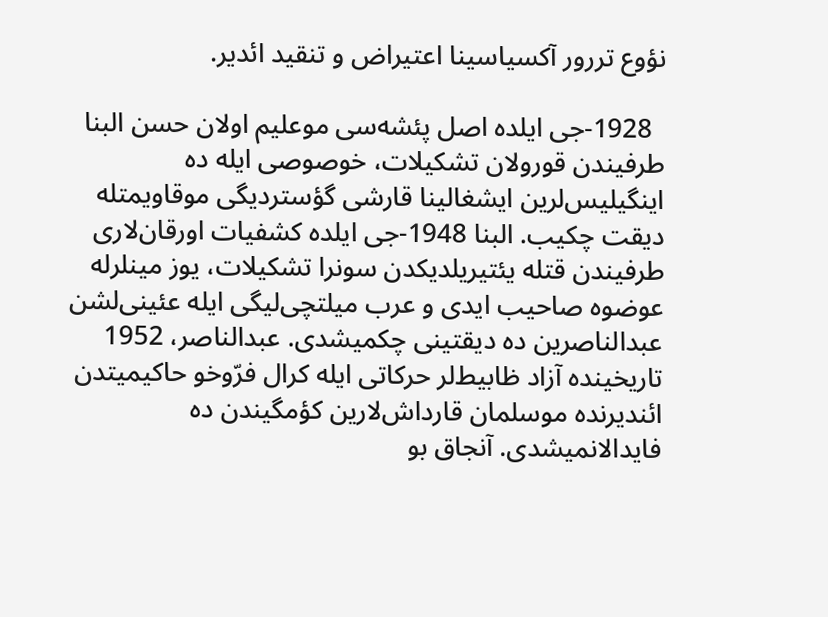نؤوع تررور آکسیاسینا اعتیراض و تنقید ائدیر.

  1928-جی ایلده اصل پئشه‌سی موعلیم اولان حسن البنا طرفیندن قورولان تشکیلات، خوصوصی ایله ده اینگیلیس‌لرین ایشغالینا قارشی گؤستردیگی موقاویمتله دیقت چکیب. البنا 1948-جی ایلده کشفیات اورقان‌لاری طرفیندن قتله یئتیریلدیکدن سونرا تشکیلات، یوز مینلرله عوضوه صاحیب ایدی و عرب میلتچی‌لیگی ایله عئینی‌لشن عبدالناصرین ده دیقتینی چکمیشدی. عبدالناصر، 1952 تاریخینده آزاد ظابیط‌لر حرکاتی ایله کرال فرّوخو حاکیمیتدن ائندیرنده موسلمان قارداش‌لارین کؤمگیندن ده فایدالانمیشدی. آنجاق بو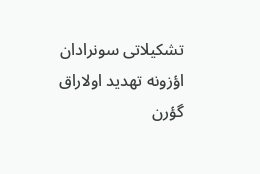تشکیلاتی سونرادان اؤزونه تهدید اولاراق گؤرن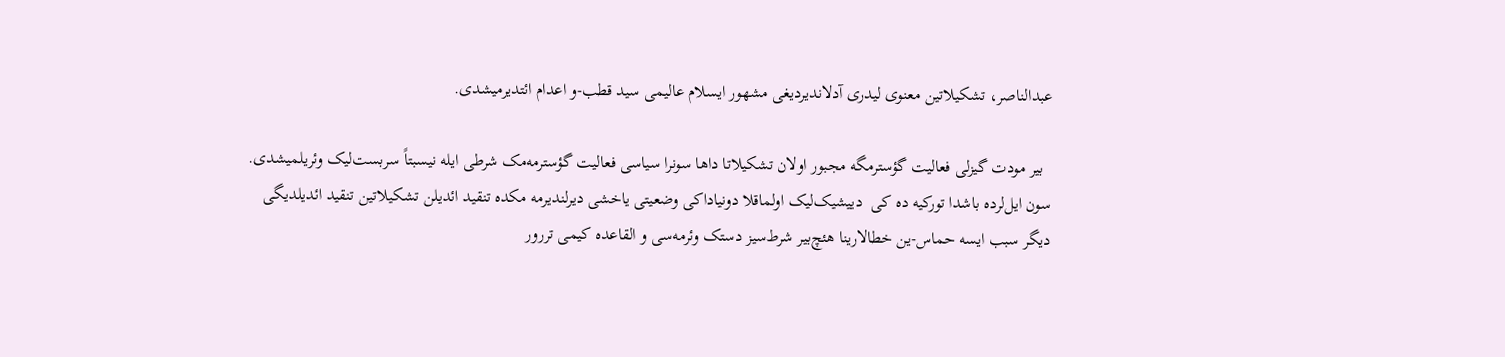عبدالناصر، تشکیلاتین معنوی لیدری آدلاندیردیغی مشهور ایسلام عالیمی سید قطب-و اعدام ائتدیرمیشدی.

  بیر مودت گیزلی فعالیت گؤسترمگه مجبور اولان تشکیلاتا داها سونرا سیاسی فعالیت گؤسترمه‌مک شرطی ایله نیسبتاً سربست‌لیک وئریلمیشدی. سون ایل‌لرده باشدا تورکیه ده کی  دییشیک‌لیک اولماقلا دونیاداکی وضعیتی یاخشی دیرلندیرمه مکده تنقید ائدیلن تشکیلاتین تنقید ائدیلدیگی دیگر سبب ایسه حماس-ین خطالارینا هئچ‌بیر شرط‌سیز دستک وئرمه‌سی و القاعده کیمی تررور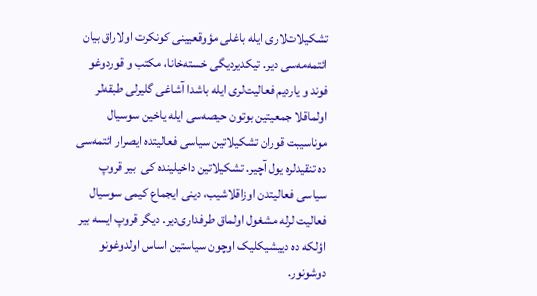تشکیلات‌لاری ایله باغلی مؤوقعیینی کونکرت اولاراق بیان ائتمه‌مه‌سی دیر. تیکدیردیگی خسته‌خانا، مکتب و قوردوغو فوند و یاردیم فعالیت‌لری ایله باشدا آشاغی گلیرلی طبقه‌لر اولماقلا جمعیتین بوتون حیصه‌سی ایله یاخین سوسیال موناسیبت قوران تشکیلاتین سیاسی فعالیتده ایصرار ائتمه‌سی ده تنقیدلره یول آچیر. تشکیلاتین داخیلینده کی  بیر قروپ سیاسی فعالیتدن اوزاقلاشیب، دینی ایجماع کیمی سوسیال فعالیت لرله مشغول اولماق طرفداری‌دیر. دیگر قروپ ایسه بیر اؤلکه ده دییشیکلیک اوچون سیاستین اساس اولدوغونو دوشونور.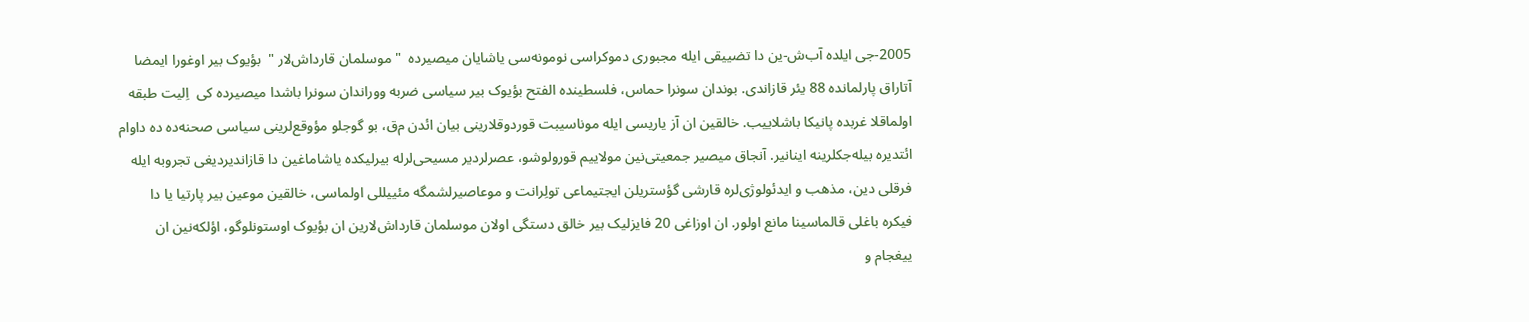2005-جی ایلده آب‌ش-ین دا تضییقی ایله مجبوری دموکراسی نومونه‌سی یاشایان میصیرده  " موسلمان قارداش‌لار "  بؤیوک بیر اوغورا ایمضا آتاراق پارلمانده 88 یئر قازاندی. بوندان سونرا حماس، فلسطینده الفتح بؤیوک بیر سیاسی ضربه ووراندان سونرا باشدا میصیرده کی  اِلیت طبقه اولماقلا غربده پانیکا باشلاییب. خالقین ان آز یاریسی ایله موناسیبت قوردوقلارینی بیان ائدن م‌ق، بو گوجلو مؤوقع‌لرینی سیاسی صحنه‌ده ده داوام ائتدیره بیله‌جکلرینه اینانیر. آنجاق میصیر جمعیتی‌نین مولاییم قورولوشو، عصرلردیر مسیحی‌لرله بیرلیکده یاشاماغین دا قازاندیردیغی تجروبه ایله فرقلی دین، مذهب و ایدئولوژی‌لره قارشی گؤستریلن ایجتیماعی تولِرانت و موعاصیرلشمگه مئییللی اولماسی، خالقین موعین بیر پارتیا یا دا فیکره باغلی قالماسینا مانع اولور. ان اوزاغی 20 فایزلیک بیر خالق دستگی اولان موسلمان قارداش‌لارین ان بؤیوک اوستونلوگو، اؤلکه‌نین ان ییغجام و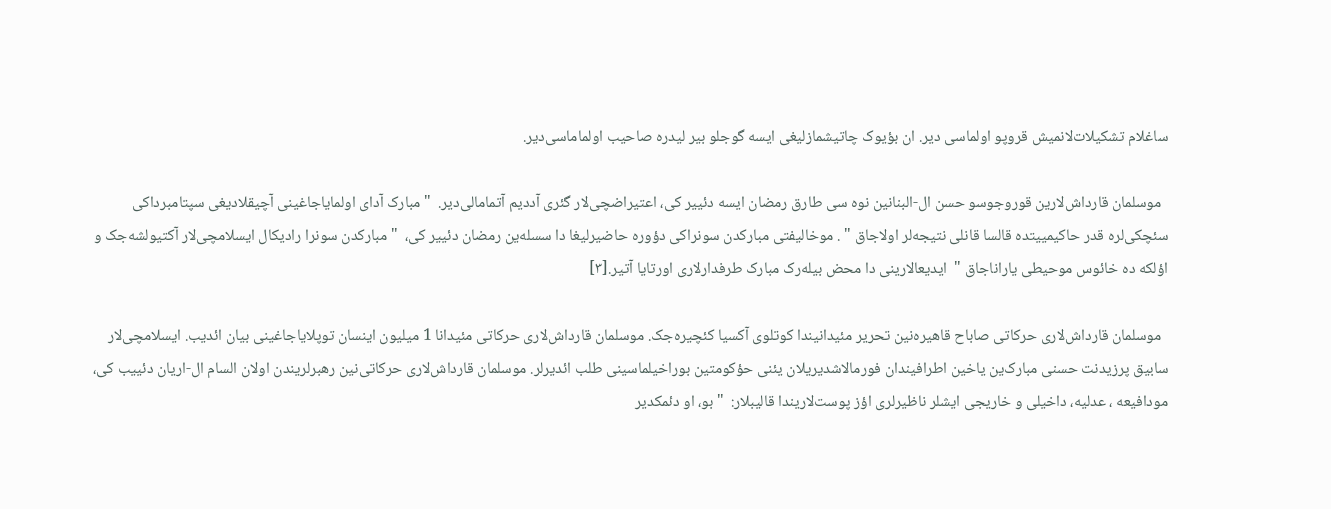ساغلام تشکیلات‌لانمیش قروپو اولماسی دیر. ان بؤیوک چاتیشمازلیغی ایسه گوجلو بیر لیدره صاحیب اولماماسی‌دیر.

  موسلمان قارداش‌لارین قوروجوسو حسن ال-البنانین نوه سی طارق رمضان ایسه دئییر کی، اعتیراضچی‌لار گئری آددیم آتمامالی‌دیر.  "مبارک آدای اولمایاجاغینی آچیقلادیغی سپتامبرداکی سئچکی‌لره قدر حاکیمییتده قالسا قانلی نتیجه‌لر اولاجاق " . موخالیفتی مبارکدن سونراکی دؤوره حاضیرلیغا دا سسله‌ین رمضان دئییر کی،  " مبارکدن سونرا رادیکال ایسلامچی‌لار آکتیولشه‌جک و اؤلکه ده خائوس موحیطی یاراناجاق "  ایدیعالارینی دا محض بیله‌رک مبارک طرفدارلاری اورتایا آتیر.[۳]

  موسلمان قارداش‌لاری حرکاتی صاباح قاهیره‌نین تحریر مئیدانیندا کوتلوی آکسیا کئچیره‌جک. موسلمان قارداش‌لاری حرکاتی مئیدانا 1 میلیون اینسان توپلایاجاغینی بیان ائدیب. ایسلامچی‌لار سابیق پرزیدنت حسنی مبارک‌ین یاخین اطرافیندان فورمالاشدیریلان یئنی حؤکومتین بوراخیلماسینی طلب ائدیرلر. موسلمان قارداش‌لاری حرکاتی‌نین رهبرلریندن اولان السام ال-اریان دئییب کی، مودافیعه ، عدلیه، داخیلی و خاریجی ایشلر ناظیرلری اؤز پوست‌لاریندا قالیبلار:  " بو، او دئمکدیر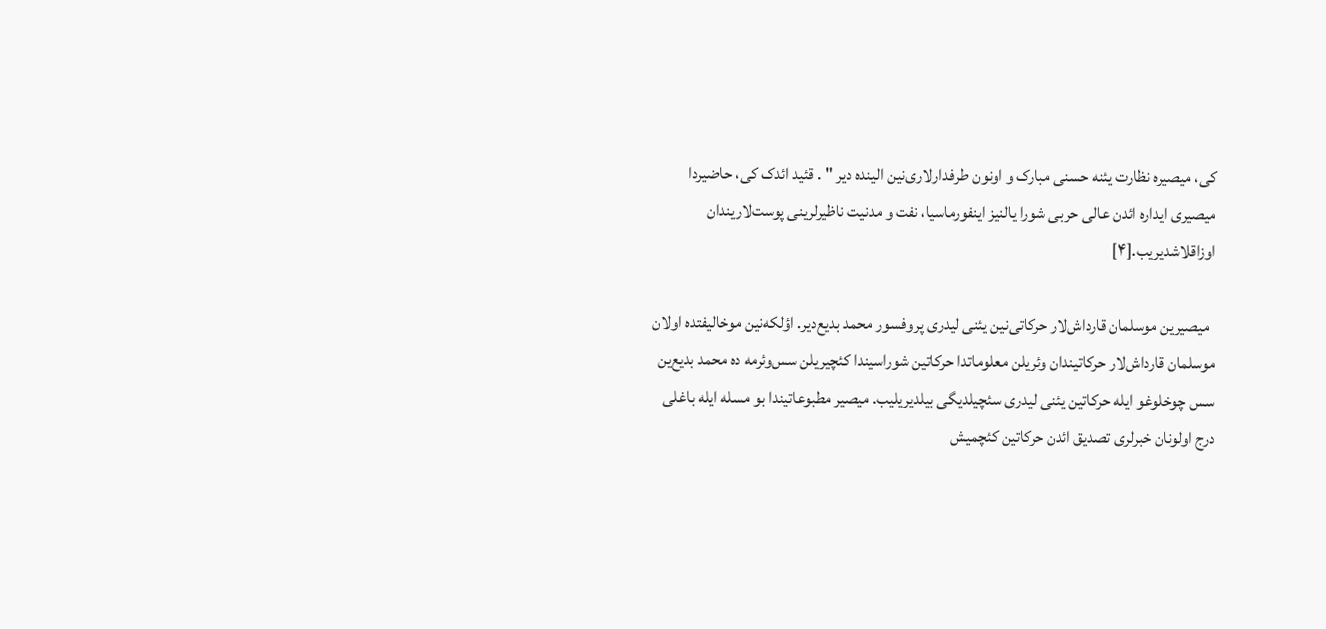کی، میصیره نظارت یئنه حسنی مبارک و اونون طرفدارلاری‌نین الینده دیر " . قئید ائدک کی، حاضیردا میصیری ایداره ائدن عالی حربی شورا یالنیز اینفورماسیا، نفت و مدنیت ناظیرلرینی پوست‌لاریندان اوزاقلاشدیریب.[۴]

  میصیرین موسلمان قارداش‌لار حرکاتی‌نین یئنی لیدری پروفسور محمد بدیع‌دیر. اؤلکه‌نین موخالیفتده اولان موسلمان قارداش‌لار حرکاتیندان وئریلن معلوماتدا حرکاتین شوراسیندا کئچیریلن سس‌وئرمه ده محمد بدیع‌ین سس چوخلوغو ایله حرکاتین یئنی لیدری سئچیلدیگی بیلدیریلیب. میصیر مطبوعاتیندا بو مسله ایله باغلی درج اولونان خبرلری تصدیق ائدن حرکاتین کئچمیش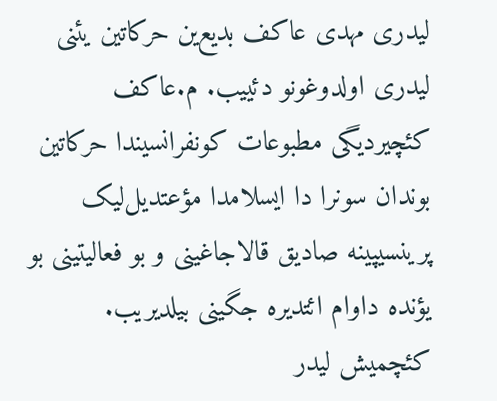لیدری مهدی عاکف بدیع‌ین حرکاتین یئنی لیدری اولدوغونو دئییب. م.عاکف کئچیردیگی مطبوعات کونفرانسیندا حرکاتین بوندان سونرا دا ایسلامدا مؤعتدیل‌لیک پرینسیپینه صادیق قالاجاغینی و بو فعالیتینی بو یؤنده داوام ائتدیره جگینی بیلدیریب. کئچمیش لیدر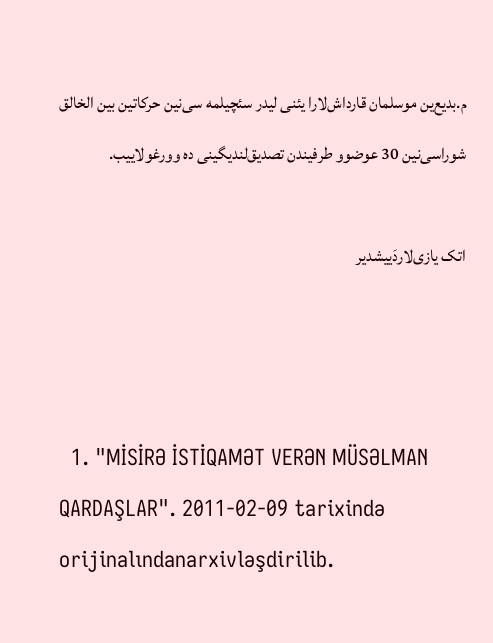م.بدیع‌ین موسلمان قارداش‌لارا یئنی لیدر سئچیلمه سی‌نین حرکاتین بین الخالق شوراسی‌نین 30 عوضوو طرفیندن تصدیق‌لندیگینی ده وورغولاییب.

اتک یازی‌لاردَییشدیر



  1. "MİSİRƏ İSTİQAMƏT VERƏN MÜSƏLMAN QARDAŞLAR". 2011-02-09 tarixində orijinalındanarxivləşdirilib.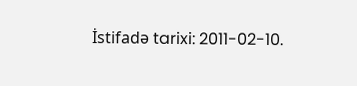İstifadə tarixi: 2011-02-10.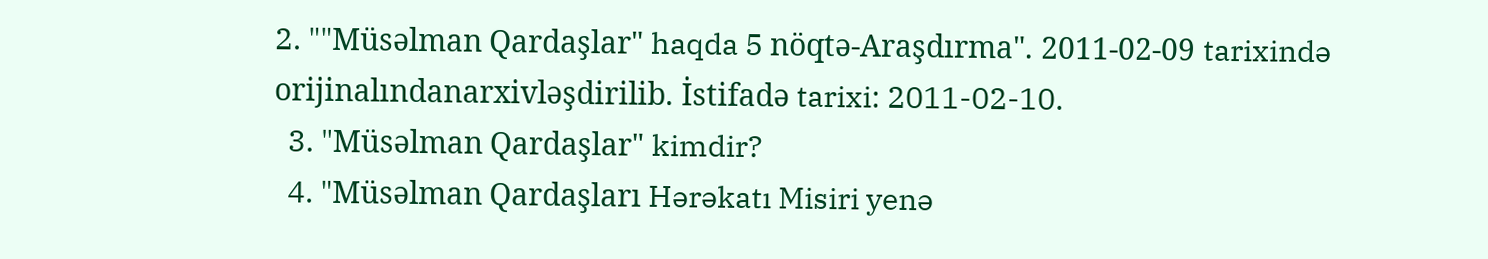2. ""Müsəlman Qardaşlar" haqda 5 nöqtə-Araşdırma". 2011-02-09 tarixində orijinalındanarxivləşdirilib. İstifadə tarixi: 2011-02-10.
  3. "Müsəlman Qardaşlar" kimdir?
  4. "Müsəlman Qardaşları Hərəkatı Misiri yenə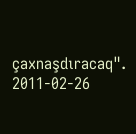çaxnaşdıracaq". 2011-02-26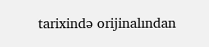tarixində orijinalından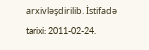arxivləşdirilib. İstifadə tarixi: 2011-02-24.